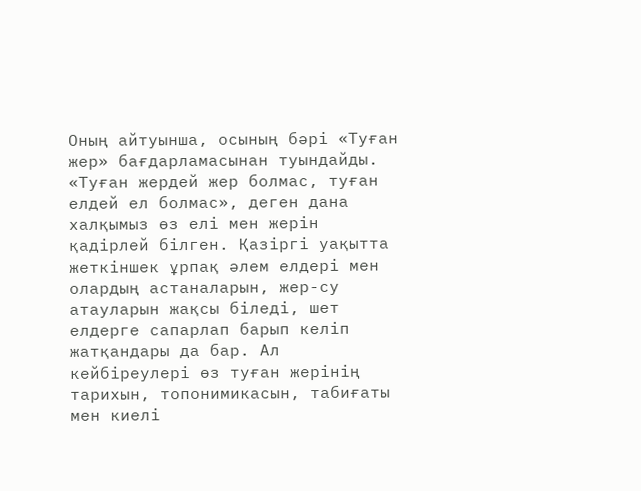Оның айтуынша, осының бәрі «Туған жер» бағдарламасынан туындайды. «Туған жердей жер болмас, туған елдей ел болмас», деген дана халқымыз өз елі мен жерін қадірлей білген. Қазіргі уақытта жеткіншек ұрпақ әлем елдері мен олардың астаналарын, жер-су атауларын жақсы біледі, шет елдерге сапарлап барып келіп жатқандары да бар. Ал кейбіреулері өз туған жерінің тарихын, топонимикасын, табиғаты мен киелі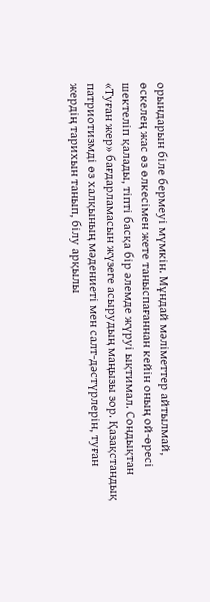орындарын біле бермеуі мүмкін. Мұндай мәліметтер айтылмай, өскелең жас өз өлкесімен жете таныспағаннан кейін оның ой-өресі шектеліп қалады, тіпті басқа бір әлемде жүруі ықтимал. Сондықтан «Туған жер» бағдарламасын жүзеге асырудың маңызы зор. Қазақстандық патриотизмді өз халқының мәдениеті мен салт-дәстүрлерін, туған жердің тарихын танып, білу арқылы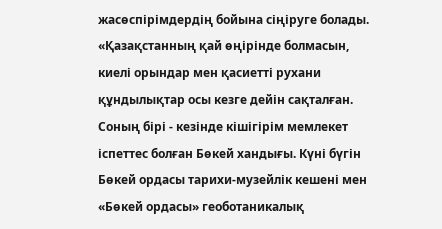жасөспірімдердің бойына сіңіруге болады.
«Қазақстанның қай өңірінде болмасын, киелі орындар мен қасиетті рухани құндылықтар осы кезге дейін сақталған. Соның бірі - кезінде кішігірім мемлекет іспеттес болған Бөкей хандығы. Күні бүгін Бөкей ордасы тарихи-музейлік кешені мен «Бөкей ордасы» геоботаникалық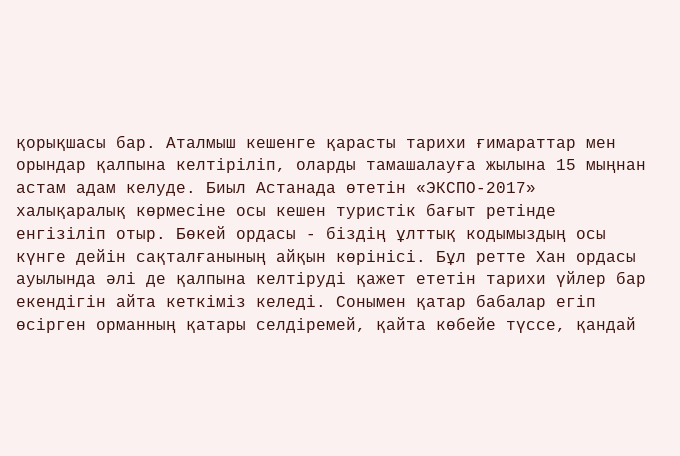қорықшасы бар. Аталмыш кешенге қарасты тарихи ғимараттар мен орындар қалпына келтіріліп, оларды тамашалауға жылына 15 мыңнан астам адам келуде. Биыл Астанада өтетін «ЭКСПО-2017» халықаралық көрмесіне осы кешен туристік бағыт ретінде енгізіліп отыр. Бөкей ордасы - біздің ұлттық кодымыздың осы күнге дейін сақталғанының айқын көрінісі. Бұл ретте Хан ордасы ауылында әлі де қалпына келтіруді қажет ететін тарихи үйлер бар екендігін айта кеткіміз келеді. Сонымен қатар бабалар егіп өсірген орманның қатары селдіремей, қайта көбейе түссе, қандай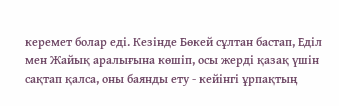керемет болар еді. Кезінде Бөкей сұлтан бастап, Еділ мен Жайық аралығына көшіп, осы жерді қазақ үшін сақтап қалса, оны баянды ету - кейінгі ұрпақтың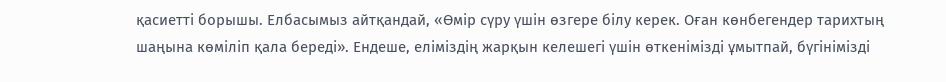қасиетті борышы. Елбасымыз айтқандай, «Өмір сүру үшін өзгере білу керек. Оған көнбегендер тарихтың шаңына көміліп қала береді». Ендеше, еліміздің жарқын келешегі үшін өткенімізді ұмытпай, бүгінімізді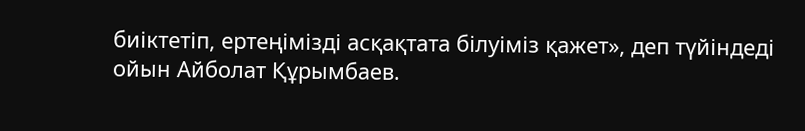биіктетіп, ертеңімізді асқақтата білуіміз қажет», деп түйіндеді ойын Айболат Құрымбаев.